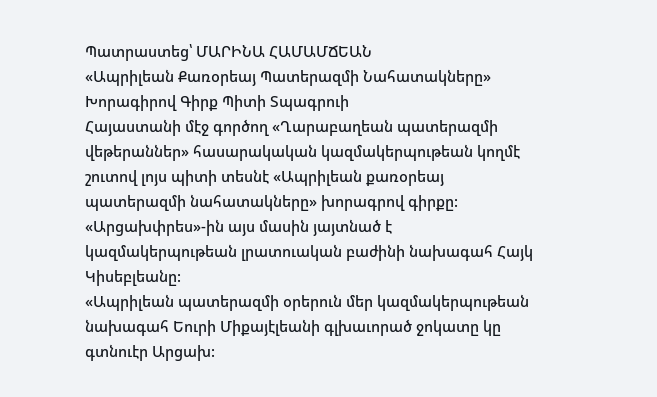Պատրաստեց՝ ՄԱՐԻՆԱ ՀԱՄԱՄՃԵԱՆ
«Ապրիլեան Քառօրեայ Պատերազմի Նահատակները» Խորագիրով Գիրք Պիտի Տպագրուի
Հայաստանի մէջ գործող «Ղարաբաղեան պատերազմի վեթերաններ» հասարակական կազմակերպութեան կողմէ շուտով լոյս պիտի տեսնէ «Ապրիլեան քառօրեայ պատերազմի նահատակները» խորագրով գիրքը: «Արցախփրես»-ին այս մասին յայտնած է կազմակերպութեան լրատուական բաժինի նախագահ Հայկ Կիսեբլեանը:
«Ապրիլեան պատերազմի օրերուն մեր կազմակերպութեան նախագահ Եուրի Միքայէլեանի գլխաւորած ջոկատը կը գտնուէր Արցախ: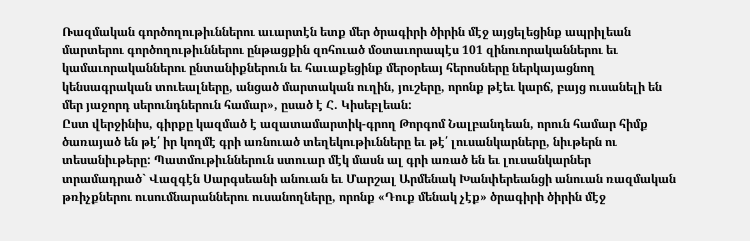Ռազմական գործողութիւններու աւարտէն ետք մեր ծրագիրի ծիրին մէջ այցելեցինք ապրիլեան մարտերու գործողութիւններու ընթացքին զոհուած մօտաւորապէս 101 զինուորականներու եւ կամաւորականներու ընտանիքներուն եւ հաւաքեցինք մերօրեայ հերոսները ներկայացնող կենսագրական տուեալները, անցած մարտական ուղին, յուշերը, որոնք թէեւ կարճ, բայց ուսանելի են մեր յաջորդ սերունդներուն համար», ըսած է Հ. Կիսեբլեան:
Ըստ վերջինիս, գիրքը կազմած է ազատամարտիկ-գրող Թորգոմ Նալբանդեան, որուն համար հիմք ծառայած են թէ՛ իր կողմէ գրի առնուած տեղեկութիւնները եւ թէ՛ լուսանկարները, նիւթերն ու տեսանիւթերը: Պատմութիւններուն ստուար մէկ մասն ալ գրի առած են եւ լուսանկարներ տրամադրած` Վազգէն Սարգսեանի անուան եւ Մարշալ Արմենակ Խանփերեանցի անուան ռազմական թռիչքներու ուսումնարաններու ուսանողները, որոնք «Դուք մենակ չէք» ծրագիրի ծիրին մէջ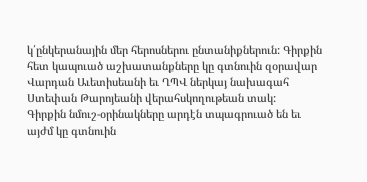կ՛ընկերանային մեր հերոսներու ընտանիքներուն: Գիրքին հետ կապուած աշխատանքները կը գտնուին զօրավար Վարդան Աւետիսեանի եւ ՂՊՎ ներկայ նախագահ Ստեփան Թարոյեանի վերահսկողութեան տակ:
Գիրքին նմուշ-օրինակները արդէն տպագրուած են եւ այժմ կը գտնուին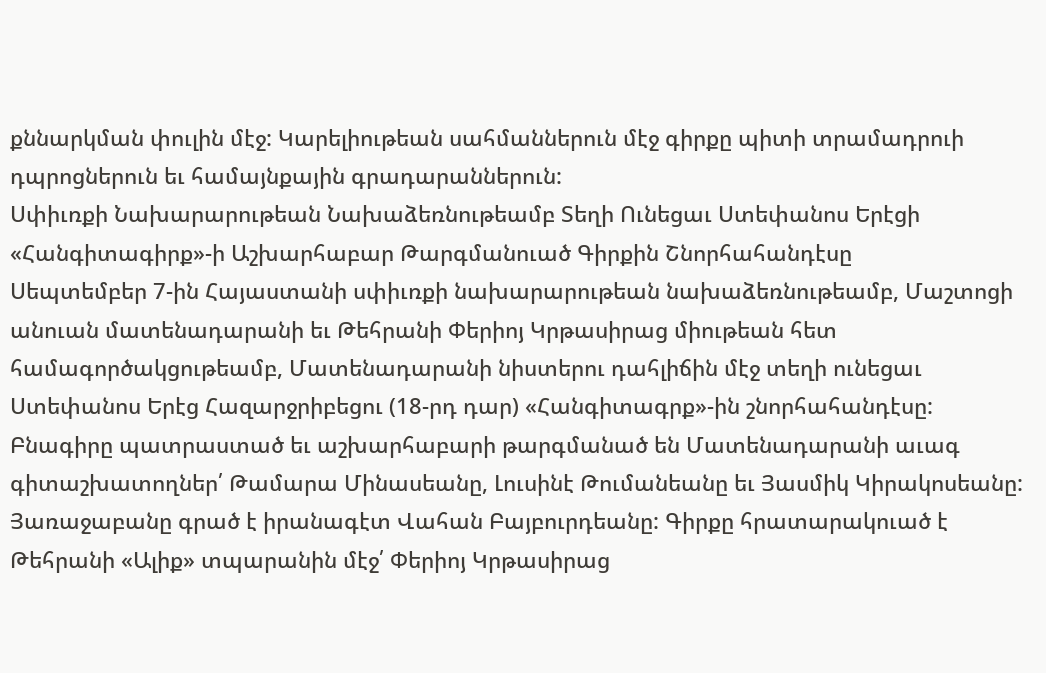քննարկման փուլին մէջ: Կարելիութեան սահմաններուն մէջ գիրքը պիտի տրամադրուի դպրոցներուն եւ համայնքային գրադարաններուն:
Սփիւռքի Նախարարութեան Նախաձեռնութեամբ Տեղի Ունեցաւ Ստեփանոս Երէցի «Հանգիտագիրք»-ի Աշխարհաբար Թարգմանուած Գիրքին Շնորհահանդէսը
Սեպտեմբեր 7-ին Հայաստանի սփիւռքի նախարարութեան նախաձեռնութեամբ, Մաշտոցի անուան մատենադարանի եւ Թեհրանի Փերիոյ Կրթասիրաց միութեան հետ համագործակցութեամբ, Մատենադարանի նիստերու դահլիճին մէջ տեղի ունեցաւ Ստեփանոս Երէց Հազարջրիբեցու (18-րդ դար) «Հանգիտագրք»-ին շնորհահանդէսը:
Բնագիրը պատրաստած եւ աշխարհաբարի թարգմանած են Մատենադարանի աւագ գիտաշխատողներ՛ Թամարա Մինասեանը, Լուսինէ Թումանեանը եւ Յասմիկ Կիրակոսեանը: Յառաջաբանը գրած է իրանագէտ Վահան Բայբուրդեանը: Գիրքը հրատարակուած է Թեհրանի «Ալիք» տպարանին մէջ՛ Փերիոյ Կրթասիրաց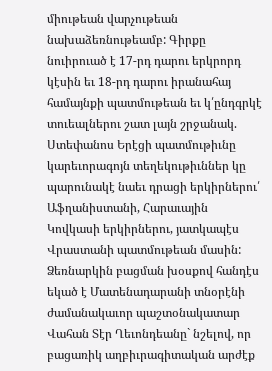միութեան վարչութեան նախաձեռնութեամբ: Գիրքը նուիրուած է 17-րդ դարու երկրորդ կէսին եւ 18-րդ դարու իրանահայ համայնքի պատմութեան եւ կ՛ընդգրկէ տուեալներու շատ լայն շրջանակ. Ստեփանոս Երէցի պատմութիւնը կարեւորագոյն տեղեկութիւններ կը պարունակէ նաեւ դրացի երկիրներու՛ Աֆղանիստանի, Հարաւային Կովկասի երկիրներու, յատկապէս Վրաստանի պատմութեան մասին:
Ձեռնարկին բացման խօսքով հանդէս եկած է Մատենադարանի տնօրէնի ժամանակաւոր պաշտօնակատար Վահան Տէր Ղեւոնդեանը` նշելով, որ բացառիկ աղբիւրագիտական արժէք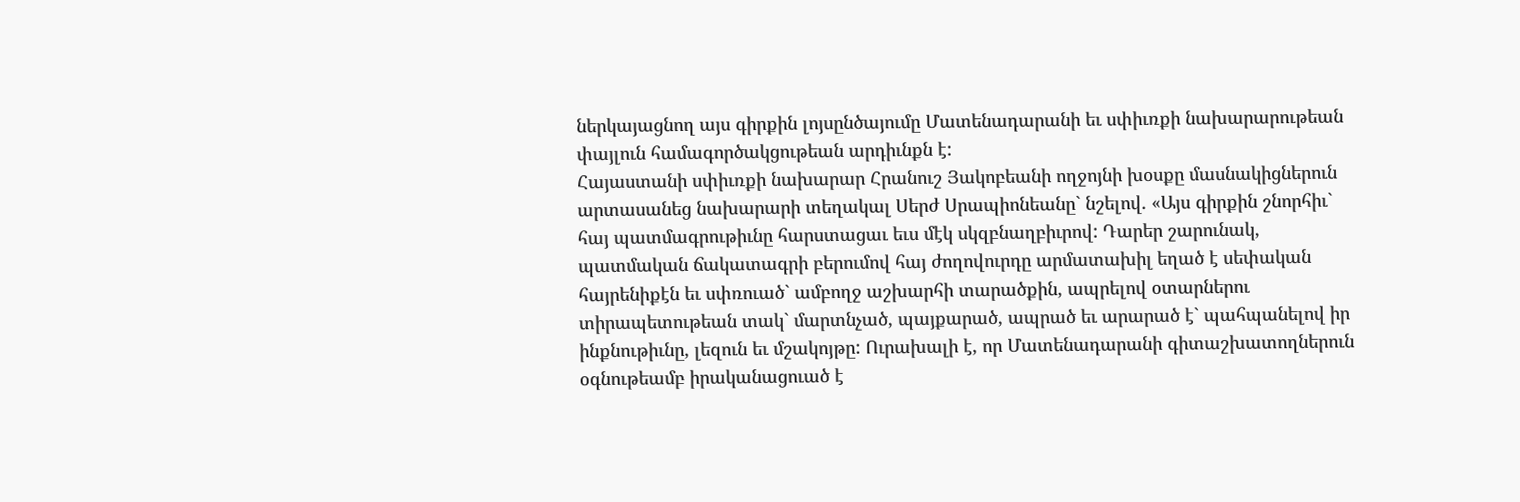ներկայացնող այս գիրքին լոյսընծայումը Մատենադարանի եւ սփիւռքի նախարարութեան փայլուն համագործակցութեան արդիւնքն է:
Հայաստանի սփիւռքի նախարար Հրանուշ Յակոբեանի ողջոյնի խօսքը մասնակիցներուն արտասանեց նախարարի տեղակալ Սերժ Սրապիոնեանը` նշելով. «Այս գիրքին շնորհիւ` հայ պատմագրութիւնը հարստացաւ եւս մէկ սկզբնաղբիւրով: Դարեր շարունակ, պատմական ճակատագրի բերումով հայ ժողովուրդը արմատախիլ եղած է սեփական հայրենիքէն եւ սփռուած` ամբողջ աշխարհի տարածքին, ապրելով օտարներու տիրապետութեան տակ` մարտնչած, պայքարած, ապրած եւ արարած է` պահպանելով իր ինքնութիւնը, լեզուն եւ մշակոյթը: Ուրախալի է, որ Մատենադարանի գիտաշխատողներուն օգնութեամբ իրականացուած է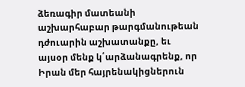ձեռագիր մատեանի աշխարհաբար թարգմանութեան դժուարին աշխատանքը, եւ այսօր մենք կ՛արձանագրենք, որ Իրան մեր հայրենակիցներուն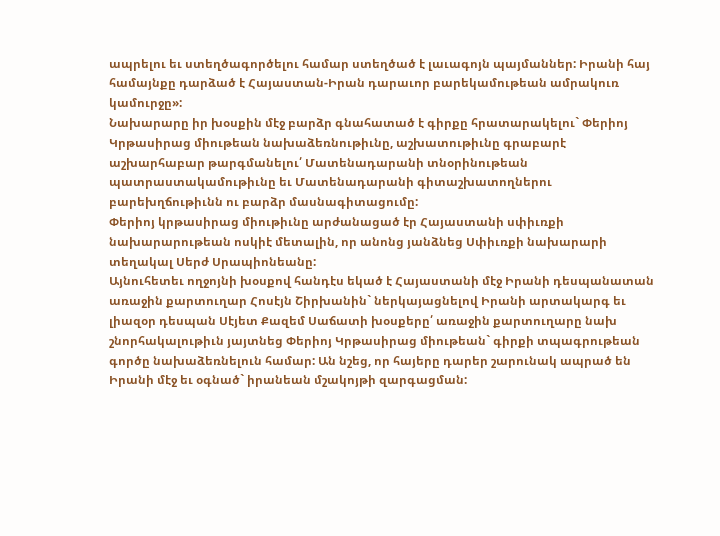ապրելու եւ ստեղծագործելու համար ստեղծած է լաւագոյն պայմաններ: Իրանի հայ համայնքը դարձած է Հայաստան-Իրան դարաւոր բարեկամութեան ամրակուռ կամուրջը»:
Նախարարը իր խօսքին մէջ բարձր գնահատած է գիրքը հրատարակելու` Փերիոյ Կրթասիրաց միութեան նախաձեռնութիւնը, աշխատութիւնը գրաբարէ աշխարհաբար թարգմանելու՛ Մատենադարանի տնօրինութեան պատրաստակամութիւնը եւ Մատենադարանի գիտաշխատողներու բարեխղճութիւնն ու բարձր մասնագիտացումը:
Փերիոյ կրթասիրաց միութիւնը արժանացած էր Հայաստանի սփիւռքի նախարարութեան ոսկիէ մետալին, որ անոնց յանձնեց Սփիւռքի նախարարի տեղակալ Սերժ Սրապիոնեանը:
Այնուհետեւ ողջոյնի խօսքով հանդէս եկած է Հայաստանի մէջ Իրանի դեսպանատան առաջին քարտուղար Հոսէյն Շիրխանին` ներկայացնելով Իրանի արտակարգ եւ լիազօր դեսպան Սէյետ Քազեմ Սաճատի խօսքերը՛ առաջին քարտուղարը նախ շնորհակալութիւն յայտնեց Փերիոյ Կրթասիրաց միութեան` գիրքի տպագրութեան գործը նախաձեռնելուն համար: Ան նշեց, որ հայերը դարեր շարունակ ապրած են Իրանի մէջ եւ օգնած` իրանեան մշակոյթի զարգացման: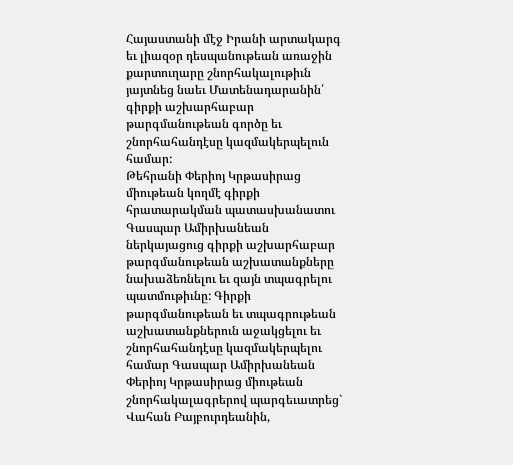Հայաստանի մէջ Իրանի արտակարգ եւ լիազօր դեսպանութեան առաջին քարտուղարը շնորհակալութիւն յայտնեց նաեւ Մատենադարանին՛ գիրքի աշխարհաբար թարգմանութեան գործը եւ շնորհահանդէսը կազմակերպելուն համար:
Թեհրանի Փերիոյ Կրթասիրաց միութեան կողմէ գիրքի հրատարակման պատասխանատու Գասպար Ամիրխանեան ներկայացուց գիրքի աշխարհաբար թարգմանութեան աշխատանքները նախաձեռնելու եւ զայն տպագրելու պատմութիւնը: Գիրքի թարգմանութեան եւ տպագրութեան աշխատանքներուն աջակցելու եւ շնորհահանդէսը կազմակերպելու համար Գասպար Ամիրխանեան Փերիոյ Կրթասիրաց միութեան շնորհակալագրերով պարգեւատրեց` Վահան Բայբուրդեանին,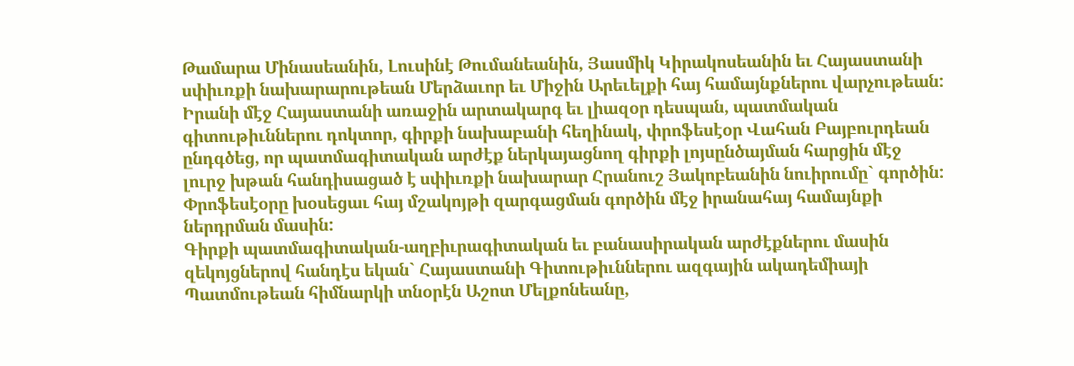Թամարա Մինասեանին, Լուսինէ Թումանեանին, Յասմիկ Կիրակոսեանին եւ Հայաստանի սփիւռքի նախարարութեան Մերձաւոր եւ Միջին Արեւելքի հայ համայնքներու վարչութեան:
Իրանի մէջ Հայաստանի առաջին արտակարգ եւ լիազօր դեսպան, պատմական գիտութիւններու դոկտոր, գիրքի նախաբանի հեղինակ, փրոֆեսէօր Վահան Բայբուրդեան ընդգծեց, որ պատմագիտական արժէք ներկայացնող գիրքի լոյսընծայման հարցին մէջ լուրջ խթան հանդիսացած է սփիւռքի նախարար Հրանուշ Յակոբեանին նուիրումը` գործին: Փրոֆեսէօրը խօսեցաւ հայ մշակոյթի զարգացման գործին մէջ իրանահայ համայնքի ներդրման մասին:
Գիրքի պատմագիտական-աղբիւրագիտական եւ բանասիրական արժէքներու մասին զեկոյցներով հանդէս եկան` Հայաստանի Գիտութիւններու ազգային ակադեմիայի Պատմութեան հիմնարկի տնօրէն Աշոտ Մելքոնեանը,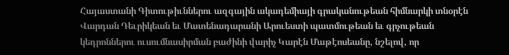Հայաստանի Գիտութիւններու ազգային ակադեմիայի գրականութեան հիմնարկի տնօրէն Վարդան Դեւրիկեան եւ Մատենադարանի Արուեստի պատմութեան եւ գրչութեան կեդրոններու ուսումնասիրման բաժինի վարիչ Կարէն Մաթէոսեանը, նշելով, որ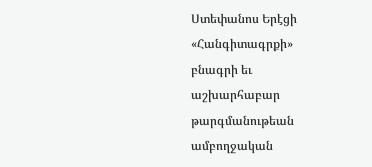Ստեփանոս Երէցի «Հանգիտագրքի» բնագրի եւ աշխարհաբար թարգմանութեան ամբողջական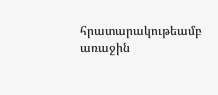հրատարակութեամբ առաջին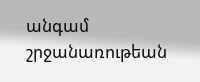անգամ շրջանառութեան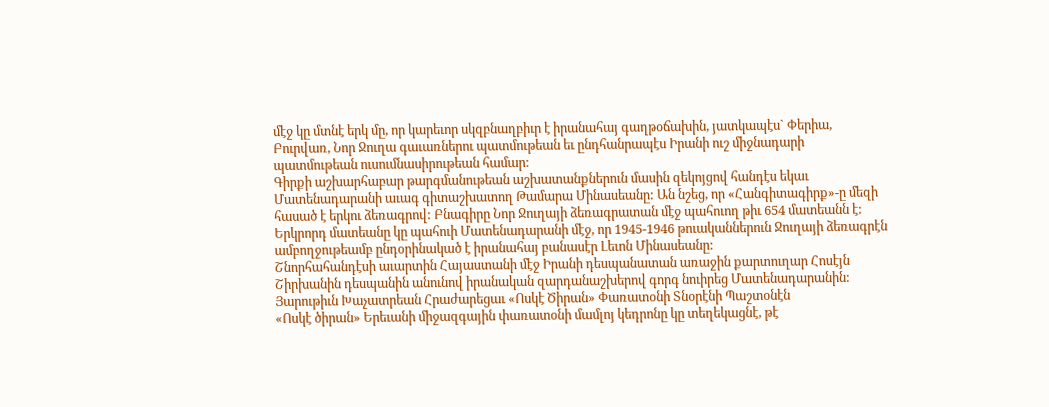մէջ կը մտնէ երկ մը, որ կարեւոր սկզբնաղբիւր է իրանահայ գաղթօճախին, յատկապէս` Փերիա, Բուրվառ, Նոր Ջուղա գաւառներու պատմութեան եւ ընդհանրապէս Իրանի ուշ միջնադարի պատմութեան ուսումնասիրութեան համար:
Գիրքի աշխարհաբար թարգմանութեան աշխատանքներուն մասին զեկոյցով հանդէս եկաւ Մատենադարանի աւագ գիտաշխատող Թամարա Մինասեանը: Ան նշեց, որ «Հանգիտագիրք»-ը մեզի հասած է երկու ձեռագրով: Բնագիրը Նոր Ջուղայի ձեռագրատան մէջ պահուող թիւ 654 մատեանն է: Երկրորդ մատեանը կը պահուի Մատենադարանի մէջ, որ 1945-1946 թուականներուն Ջուղայի ձեռագրէն ամբողջութեամբ ընդօրինակած է իրանահայ բանասէր Լեւոն Մինասեանը:
Շնորհահանդէսի աւարտին Հայաստանի մէջ Իրանի դեսպանատան առաջին քարտուղար Հոսէյն Շիրխանին դեսպանին անունով իրանական զարդանաշխերով գորգ նուիրեց Մատենադարանին:
Յարութիւն Խաչատրեան Հրաժարեցաւ «Ոսկէ Ծիրան» Փառատօնի Տնօրէնի Պաշտօնէն
«Ոսկէ ծիրան» Երեւանի միջազգային փառատօնի մամլոյ կեդրոնը կը տեղեկացնէ, թէ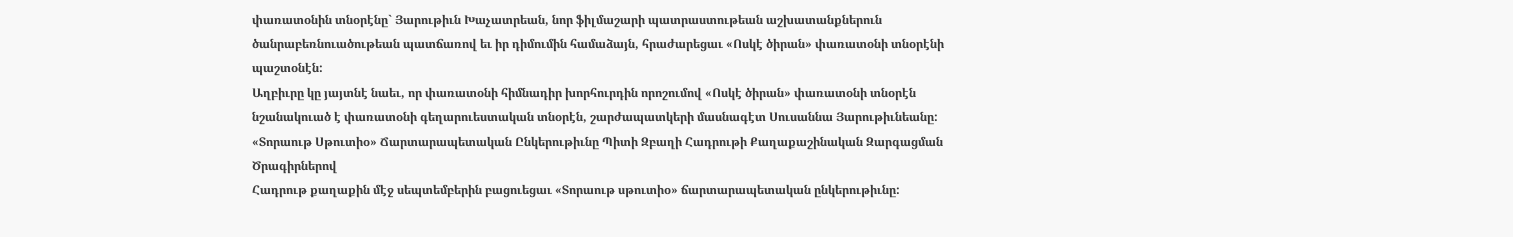փառատօնին տնօրէնը` Յարութիւն Խաչատրեան, նոր ֆիլմաշարի պատրաստութեան աշխատանքներուն ծանրաբեռնուածութեան պատճառով եւ իր դիմումին համաձայն, հրաժարեցաւ «Ոսկէ ծիրան» փառատօնի տնօրէնի պաշտօնէն:
Աղբիւրը կը յայտնէ նաեւ, որ փառատօնի հիմնադիր խորհուրդին որոշումով «Ոսկէ ծիրան» փառատօնի տնօրէն նշանակուած է փառատօնի գեղարուեստական տնօրէն, շարժապատկերի մասնագէտ Սուսաննա Յարութիւնեանը:
«Տորաութ Սթուտիօ» Ճարտարապետական Ընկերութիւնը Պիտի Զբաղի Հադրութի Քաղաքաշինական Զարգացման Ծրագիրներով
Հադրութ քաղաքին մէջ սեպտեմբերին բացուեցաւ «Տորաութ սթուտիօ» ճարտարապետական ընկերութիւնը: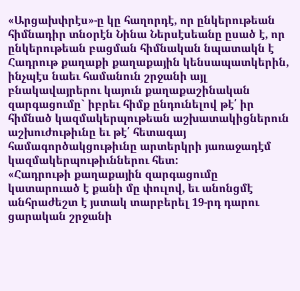«Արցախփրէս»-ը կը հաղորդէ, որ ընկերութեան հիմնադիր տնօրէն Նինա Ներսէսեանը ըսած է, որ ընկերութեան բացման հիմնական նպատակն է Հադրութ քաղաքի քաղաքային կենսապատկերին, ինչպէս նաեւ համանուն շրջանի այլ բնակավայրերու կայուն քաղաքաշինական զարգացումը` իբրեւ հիմք ընդունելով թէ՛ իր հիմնած կազմակերպութեան աշխատակիցներուն աշխուժութիւնը եւ թէ՛ հետագայ համագործակցութիւնը արտերկրի յառաջադէմ կազմակերպութիւններու հետ:
«Հադրութի քաղաքային զարգացումը կատարուած է քանի մը փուլով, եւ անոնցմէ անհրաժեշտ է յստակ տարբերել 19-րդ դարու ցարական շրջանի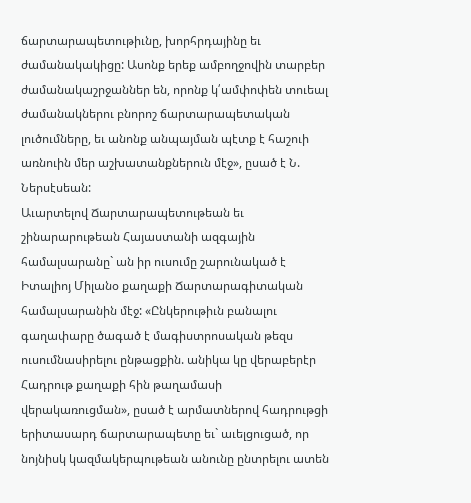ճարտարապետութիւնը, խորհրդայինը եւ ժամանակակիցը: Ասոնք երեք ամբողջովին տարբեր ժամանակաշրջաններ են, որոնք կ՛ամփոփեն տուեալ ժամանակներու բնորոշ ճարտարապետական լուծումները, եւ անոնք անպայման պէտք է հաշուի առնուին մեր աշխատանքներուն մէջ», ըսած է Ն. Ներսէսեան:
Աւարտելով Ճարտարապետութեան եւ շինարարութեան Հայաստանի ազգային համալսարանը` ան իր ուսումը շարունակած է Իտալիոյ Միլանօ քաղաքի Ճարտարագիտական համալսարանին մէջ: «Ընկերութիւն բանալու գաղափարը ծագած է մագիստրոսական թեզս ուսումնասիրելու ընթացքին. անիկա կը վերաբերէր Հադրութ քաղաքի հին թաղամասի վերակառուցման», ըսած է արմատներով հադրութցի երիտասարդ ճարտարապետը եւ` աւելցուցած, որ նոյնիսկ կազմակերպութեան անունը ընտրելու ատեն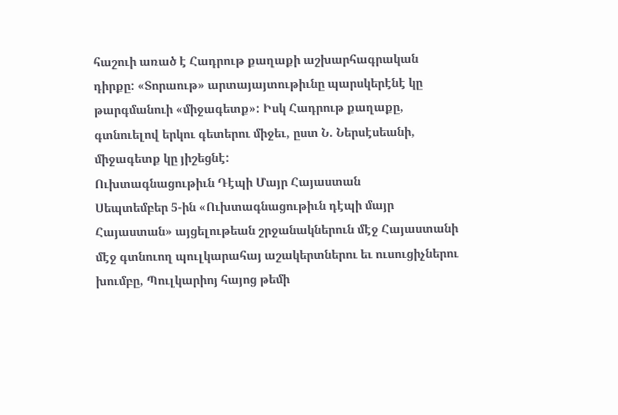հաշուի առած է Հադրութ քաղաքի աշխարհագրական դիրքը: «Տորաութ» արտայայտութիւնը պարսկերէնէ կը թարգմանուի «միջագետք»: Իսկ Հադրութ քաղաքը, գտնուելով երկու գետերու միջեւ, ըստ Ն. Ներսէսեանի, միջագետք կը յիշեցնէ:
Ուխտագնացութիւն Դէպի Մայր Հայաստան
Սեպտեմբեր 5-ին «Ուխտագնացութիւն դէպի մայր Հայաստան» այցելութեան շրջանակներուն մէջ Հայաստանի մէջ գտնուող պուլկարահայ աշակերտներու եւ ուսուցիչներու խումբը, Պուլկարիոյ հայոց թեմի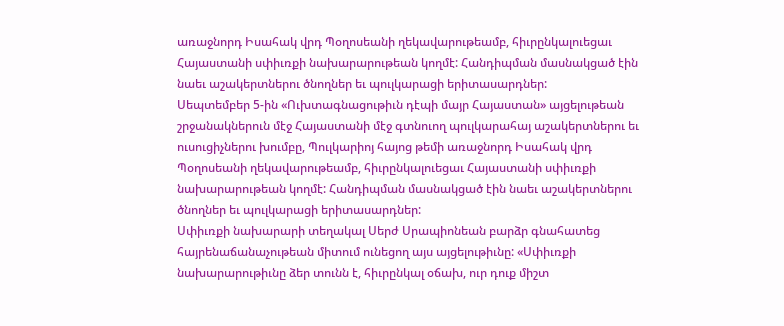առաջնորդ Իսահակ վրդ Պօղոսեանի ղեկավարութեամբ, հիւրընկալուեցաւ Հայաստանի սփիւռքի նախարարութեան կողմէ: Հանդիպման մասնակցած էին նաեւ աշակերտներու ծնողներ եւ պուլկարացի երիտասարդներ:
Սեպտեմբեր 5-ին «Ուխտագնացութիւն դէպի մայր Հայաստան» այցելութեան շրջանակներուն մէջ Հայաստանի մէջ գտնուող պուլկարահայ աշակերտներու եւ ուսուցիչներու խումբը, Պուլկարիոյ հայոց թեմի առաջնորդ Իսահակ վրդ Պօղոսեանի ղեկավարութեամբ, հիւրընկալուեցաւ Հայաստանի սփիւռքի նախարարութեան կողմէ: Հանդիպման մասնակցած էին նաեւ աշակերտներու ծնողներ եւ պուլկարացի երիտասարդներ:
Սփիւռքի նախարարի տեղակալ Սերժ Սրապիոնեան բարձր գնահատեց հայրենաճանաչութեան միտում ունեցող այս այցելութիւնը: «Սփիւռքի նախարարութիւնը ձեր տունն է, հիւրընկալ օճախ, ուր դուք միշտ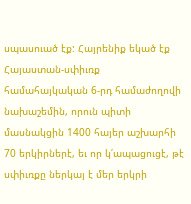սպասուած էք: Հայրենիք եկած էք Հայաստան-սփիւռք համահայկական 6-րդ համաժողովի նախաշեմին, որուն պիտի մասնակցին 1400 հայեր աշխարհի 70 երկիրներէ, եւ որ կ՛ապացուցէ, թէ սփիւռքը ներկայ է մեր երկրի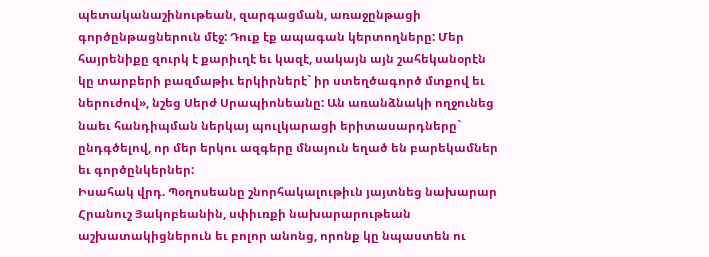պետականաշինութեան, զարգացման, առաջընթացի գործընթացներուն մէջ: Դուք էք ապագան կերտողները: Մեր հայրենիքը զուրկ է քարիւղէ եւ կազէ, սակայն այն շահեկանօրէն կը տարբերի բազմաթիւ երկիրներէ` իր ստեղծագործ մտքով եւ ներուժով», նշեց Սերժ Սրապիոնեանը: Ան առանձնակի ողջունեց նաեւ հանդիպման ներկայ պուլկարացի երիտասարդները` ընդգծելով, որ մեր երկու ազգերը մնայուն եղած են բարեկամներ եւ գործընկերներ:
Իսահակ վրդ. Պօղոսեանը շնորհակալութիւն յայտնեց նախարար Հրանուշ Յակոբեանին, սփիւռքի նախարարութեան աշխատակիցներուն եւ բոլոր անոնց, որոնք կը նպաստեն ու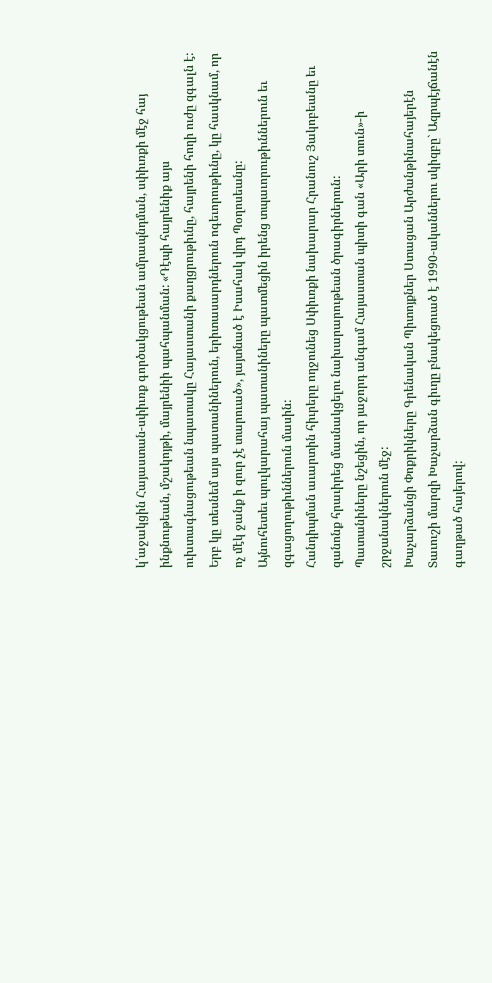կ՛աջակցին Հայաստան-սփիւռք գործակցութեան ամրապնդման, սփիւռքի մէջ հայ ինքնութեան, մշակոյթի, մայրենիի պահպանման: «Դէպի հայրենիք այս ուխտագնացութեան նպատակը Հայաստանի քաղցրութիւնը, հայրենի հողի ուժը զգալն է: Երբ կը տեսնեմ այս պատանիներուն, երիտասարդներուն ոգեւորութիւնը, կը հասկնամ, որ ոչ մէկ ջանք ի զուր չէ տարուած», յայտնած է Իսահակ վրդ Պօղոսեանը:
Այնուհետեւ պուլկարահայ պատանիները պատմեցին իրենց տպաւորութիւններուն եւ զգացողութիւններուն մասին:
Հանդիպման աւարտին հիւրերը ողջունեց Սփիւռքի նախարար Հրանուշ Յակոբեանը եւ զանոնք հրաւիրեց մասնակցելու նախարարութեան ծրագիրներուն:
Պատանիները նշեցին, որ յաջորդ անգամ Հայաստան պիտի գան «Արի տուն»-ի շրջանակներուն մէջ:
Խաչարձանցի Փոքրիկները Գրենական Պիտոյքներ Ստացան Արժանթինահայերէն
Տաւուշի մարզի Խաչարձան գիւղը բնակեցուած է 1990-ականներու սկիզբը` Ազրպէյճանէն գաղթած հայերով: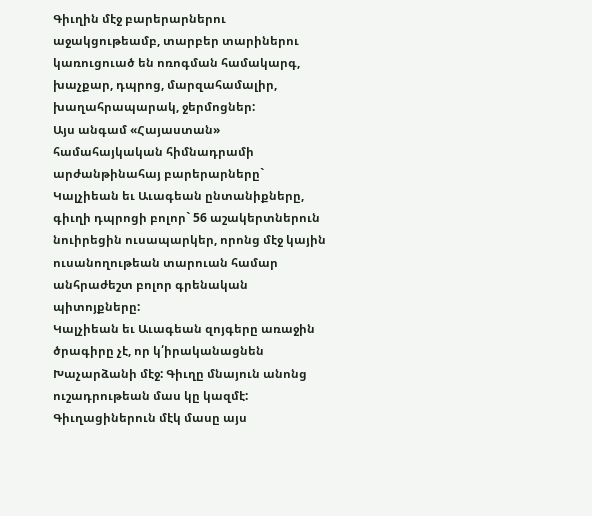Գիւղին մէջ բարերարներու աջակցութեամբ, տարբեր տարիներու կառուցուած են ոռոգման համակարգ, խաչքար, դպրոց, մարզահամալիր, խաղահրապարակ, ջերմոցներ:
Այս անգամ «Հայաստան» համահայկական հիմնադրամի արժանթինահայ բարերարները` Կալչիեան եւ Աւագեան ընտանիքները, գիւղի դպրոցի բոլոր` 56 աշակերտներուն նուիրեցին ուսապարկեր, որոնց մէջ կային ուսանողութեան տարուան համար անհրաժեշտ բոլոր գրենական պիտոյքները:
Կալչիեան եւ Աւագեան զոյգերը առաջին ծրագիրը չէ, որ կ՛իրականացնեն Խաչարձանի մէջ: Գիւղը մնայուն անոնց ուշադրութեան մաս կը կազմէ: Գիւղացիներուն մէկ մասը այս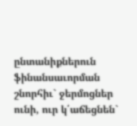ընտանիքներուն ֆինանսաւորման շնորհիւ` ջերմոցներ ունի, ուր կ՛աճեցնեն`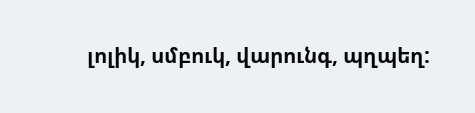լոլիկ, սմբուկ, վարունգ, պղպեղ: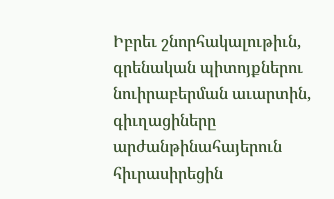Իբրեւ շնորհակալութիւն, գրենական պիտոյքներու նուիրաբերման աւարտին, գիւղացիները արժանթինահայերուն հիւրասիրեցին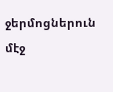ջերմոցներուն մէջ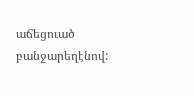աճեցուած բանջարեղէնով: